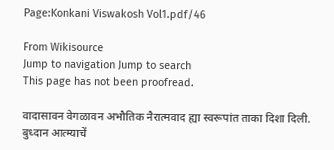Page:Konkani Viswakosh Vol1.pdf/46

From Wikisource
Jump to navigation Jump to search
This page has not been proofread.

वादासावन वेगळावन अभौतिक नैरात्मवाद ह्या स्वरूपांत ताका दिशा दिली. बुध्दान आत्म्याचें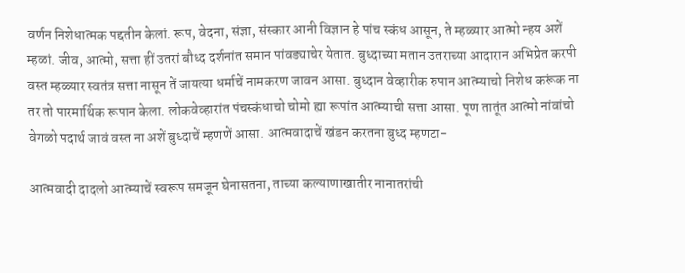वर्णन निशेधात्मक पद्दतीन केलां. रूप, वेदना, संज्ञा, संस्कार आनी विज्ञान हे पांच स्कंध आसून, ते म्हळ्यार आत्मो न्हय अशें म्हळां. जीव, आत्मो, सत्ता हीं उतरां बौध्द दर्शनांत समान पांवड्याचेर येतात. बुध्दाच्या मतान उतराच्या आदारान अभिप्रेत करपी वस्त म्हळ्यार स्वतंत्र सत्ता नासून तें जायत्या धर्माचें नामकरण जावन आसा. बुध्दान वेव्हारीक रुपान आत्म्याचो निशेध करूंक ना तर तो पारमार्थिक रूपान केला. लोकवेव्हारांत पंचस्कंधाचो चोमो ह्या रूपांत आत्म्याची सत्ता आसा. पूण तातूंत आत्मो नांवांचो वेगळो पदार्थ जावं वस्त ना अशें बुध्दाचें म्हणणें आसा. आत्मवादाचें खंडन करतना बुध्द म्हणटा-

आत्मवादी दादलो आत्म्याचें स्वरूप समजून घेनासतना, ताच्या कल्याणाखातीर नानातरांची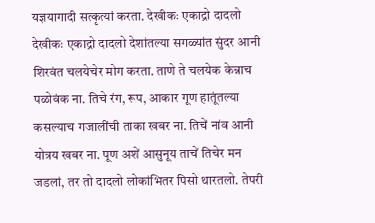यज्ञयागादी सत्कृत्यां करता. देखीकः एकाद्रो दादलो देखीकः एकाद्रो दादलो देशांतल्या सगळ्यांत सुंदर आनी शिरवंत चलयेचेर मोग करता. ताणे ते चलयेक केन्नाच पळोवंक ना. तिचे रंग, रूप, आकार गूण हातूंतल्या कसल्याच गजालींची ताका खबर ना. तिचें नांव आनी योत्रय खबर ना. पूण अशें आसुनूय ताचें तिचेर मन जडलां, तर तो दादलो लोकांभितर पिसो थारतलो. तेपरी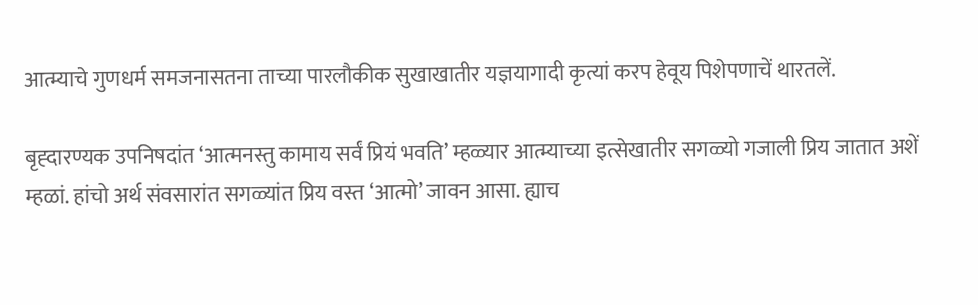आत्म्याचे गुणधर्म समजनासतना ताच्या पारलौकीक सुखाखातीर यज्ञयागादी कृत्यां करप हेवूय पिशेपणाचें थारतलें.

बृह्दारण्यक उपनिषदांत ‘आत्मनस्तु कामाय सर्वं प्रियं भवति’ म्हळ्यार आत्म्याच्या इत्सेखातीर सगळ्यो गजाली प्रिय जातात अशें म्हळां. हांचो अर्थ संवसारांत सगळ्यांत प्रिय वस्त ‘आत्मो’ जावन आसा. ह्याच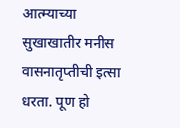आत्म्याच्या सुखाखातीर मनीस वासनातृप्तीची इत्सा धरता. पूण हो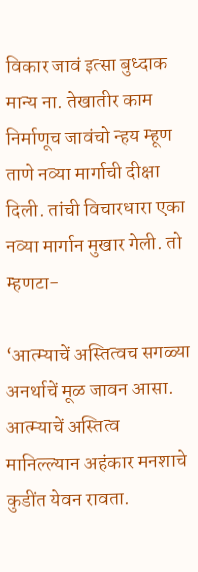विकार जावं इत्सा बुध्दाक मान्य ना. तेखातीर काम निर्माणूच जावंचो न्हय म्हूण ताणे नव्या मार्गाची दीक्षा दिली. तांची विचारधारा एका नव्या मार्गान मुखार गेली. तो म्हणटा-

‘आत्म्याचें अस्तित्वच सगळ्या अनर्थाचें मूळ जावन आसा. आत्म्याचें अस्तित्व मानिल्ल्यान अहंकार मनशाचे कुडींत येवन रावता.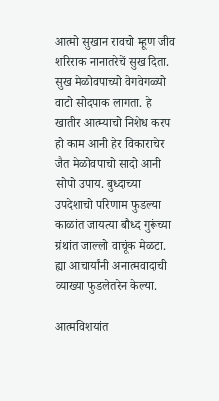आत्मो सुखान रावचो म्हूण जीव शरिराक नानातरेचें सुख दिता. सुख मेळोवपाच्यो वेगवेगळ्यो वाटो सोदपाक लागता. हे खातीर आत्म्याचो निशेध करप हो काम आनी हेर विकाराचेर जैत मेळोवपाचो सादो आनी सोपो उपाय. बुध्दाच्या उपदेशाचो परिणाम फुडल्या काळांत जायत्या बौध्द गुरूंच्या ग्रंथांत जाल्लो वाचूंक मेळटा. ह्या आचार्यांनी अनात्मवादाची व्याख्या फुडलेतरेन केल्या.

आत्मविशयांत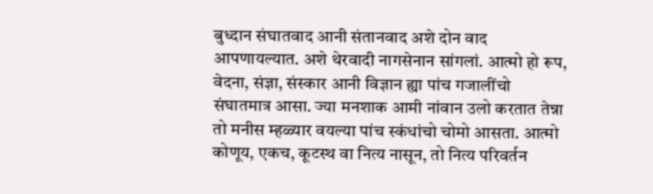बुध्दान संघातवाद आनी संतानवाद अशे दोन वाद आपणायल्यात. अशे थेरवादी नागसेनान सांगलां. आत्मो हो रूप, वेदना, संज्ञा, संस्कार आनी विज्ञान ह्या पांच गजालींचो संघातमात्र आसा. ज्या मनशाक आमी नांवान उलो करतात तेन्ना तो मनीस म्हळ्यार वयल्या पांच स्कंधांचो चोमो आसता. आत्मो कोणूय, एकच, कूटस्थ वा नित्य नासून, तो नित्य परिवर्तन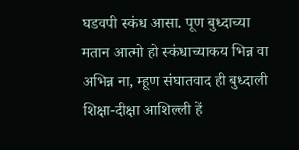घडवपी स्कंध आसा. पूण बुध्दाच्या मतान आत्मो हो स्कंधाच्याकय भिन्न वा अभिन्न ना, म्हूण संघातवाद ही बुध्दाली शिक्षा-दीक्षा आशिल्ली हें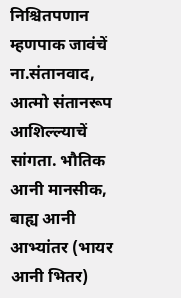निश्चितपणान म्हणपाक जावंचें ना.संतानवाद, आत्मो संतानरूप आशिल्ल्याचें सांगता. भौतिक आनी मानसीक, बाह्य आनी आभ्यांतर (भायर आनी भितर)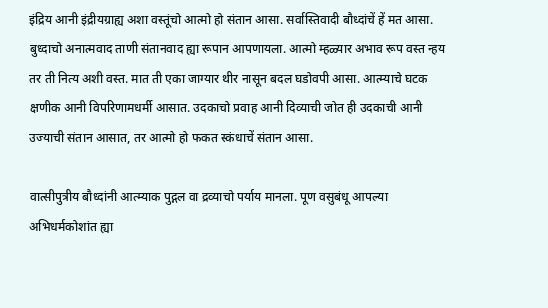इंद्रिय आनी इंद्रीयग्राह्य अशा वस्तूंचो आत्मो हो संतान आसा. सर्वास्तिवादी बौध्दांचें हें मत आसा. बुध्दाचो अनात्मवाद ताणी संतानवाद ह्या रूपान आपणायला. आत्मो म्हळ्यार अभाव रूप वस्त न्हय तर ती नित्य अशी वस्त. मात ती एका जाग्यार थीर नासून बदल घडोवपी आसा. आत्म्याचे घटक क्षणीक आनी विपरिणामधर्मी आसात. उदकाचो प्रवाह आनी दिव्याची जोत ही उदकाची आनी उज्याची संतान आसात, तर आत्मो हो फकत स्कंधाचें संतान आसा.

वात्सीपुत्रीय बौध्दांनी आत्म्याक पुद्गल वा द्रव्याचो पर्याय मानला. पूण वसुबंधू आपल्या अभिधर्मकोशांत ह्या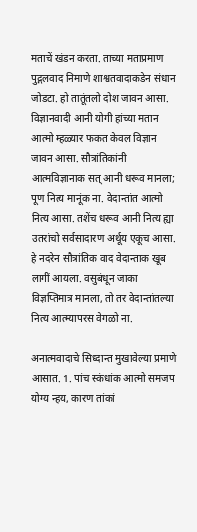मताचें खंडन करता. ताच्या मताप्रमाण पुद्गलवाद निमाणे शाश्वतवादाकडेन संधान जोडटा. हो तातूंतलो दोश जावन आसा. विज्ञानवादी आनी योगी हांच्या मतान आत्मो म्हळ्यार फकत केवल विज्ञान जावन आसा. सौत्रांतिकांनी आत्मविज्ञानाक सत् आनी धरूव मानला; पूण नित्य मानूंक ना. वेदान्तांत आत्मो नित्य आसा. तशेंच धरूव आनी नित्य ह्या उतरांचो सर्वसादारण अर्थूय एकूच आसा. हे नदरेन सौत्रांतिक वाद वेदान्ताक खूब लागीं आयला. वसुबंधून जाका विज्ञप्तिमात्र मानला, तो तर वेदान्तांतल्या नित्य आत्म्यापरस वेगळो ना.

अनात्मवादाचे सिध्दान्त मुखावेल्या प्रमाणे आसात. 1. पांच स्कंधांक आत्मो समजप योग्य न्हय, कारण तांकां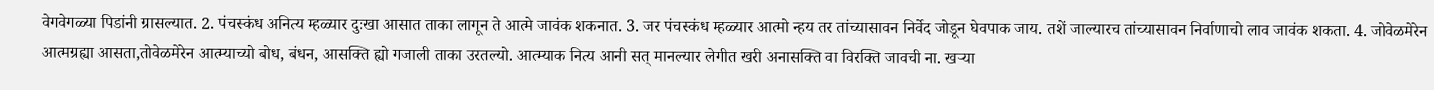वेगवेगळ्या पिडांनी ग्रासल्यात. 2. पंचस्कंध अनित्य म्हळ्यार दुःखा आसात ताका लागून ते आत्मे जावंक शकनात. 3. जर पंचस्कंध म्हळ्यार आत्मो न्हय तर तांच्यासावन निर्वेद जोडून घेवपाक जाय. तशें जाल्यारच तांच्यासावन निर्वाणाचो लाव जावंक शकता. 4. जोवेळमेरेन आत्मग्रह्या आसता,तोवेळमेरेन आत्म्याच्यो बोध, बंधन, आसक्ति ह्यो गजाली ताका उरतल्यो. आत्म्याक नित्य आनी सत् मानल्यार लेगीत खरी अनासक्ति वा विरक्ति जावची ना. खऱ्या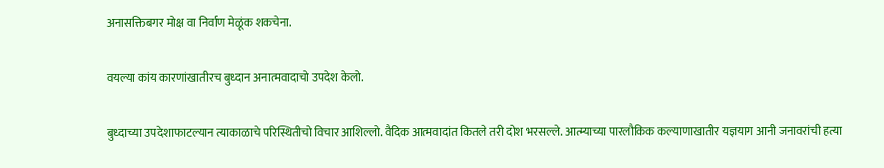अनासक्तिबगर मोक्ष वा निर्वाण मेळूंक शकचेना.

वयल्या कांय कारणांखातीरच बुध्दान अनात्मवादाचो उपदेश केलो.

बुध्दाच्या उपदेशाफाटल्यान त्याकाळाचे परिस्थितीचो विचार आशिल्लो. वैदिक आत्मवादांत कितले तरी दोश भरसल्ले. आत्म्याच्या पारलौकिक कल्याणाखातीर यज्ञयाग आनी जनावरांची हत्या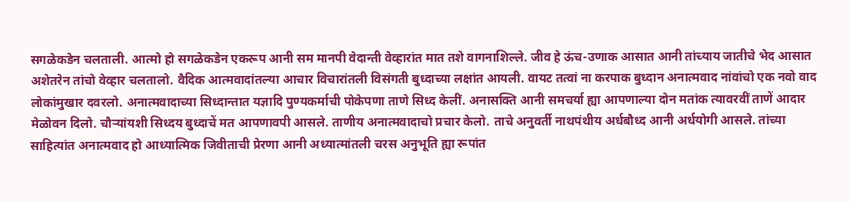सगळेकडेन चलताली. आत्मो हो सगळेकडेन एकरूप आनी सम मानपी वेदान्ती वेव्हारांत मात तशे वागनाशिल्ले. जीव हे ऊंच-उणाक आसात आनी तांच्याय जातीचे भेद आसात अशेतरेन तांचो वेव्हार चलतालो. वैदिक आत्मवादांतल्या आचार विचारांतली विसंगती बुध्दाच्या लक्षांत आयली. वायट तत्वां ना करपाक बुध्दान अनात्मवाद नांवांचो एक नवो वाद लोकांमुखार दवरलो. अनात्मवादाच्या सिध्दान्तात यज्ञादि पुण्यकर्माची पोकेपणा ताणे सिध्द केलीं. अनासक्ति आनी समचर्या ह्या आपणाल्या दोन मतांक त्यावरवीं ताणें आदार मेळोवन दिलो. चौऱ्यांयशी सिध्दय बुध्दाचें मत आपणावपी आसले. ताणीय अनात्मवादाचो प्रचार केलो. ताचे अनुवर्ती नाथपंथीय अर्धबौध्द आनी अर्धयोगी आसले. तांच्या साहित्यांत अनात्मवाद हो आध्यात्मिक जिवीताची प्रेरणा आनी अध्यात्मांतली चरस अनुभूति ह्या रूपांत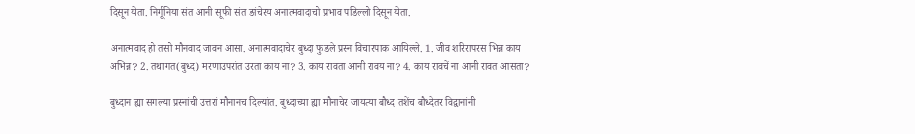दिसून येता. निर्गूनिया संत आनी सूफी संत ङांचेरय अनात्मवादाचो प्रभाव पडिल्लो दिसून येता.

अनात्मवाद हो तसो मौनवाद जावन आसा. अनात्मवादाचेर बुध्दा फुडले प्रस्न विचारपाक आयिल्ले. 1. जीव शरिरापरस भिन्न काय अभिन्न? 2. तथागत(बुध्द) मरणाउपरांत उरता काय ना? 3. काय रावता आनी रावय ना? 4. काय रावचें ना आनी रावत आसता?

बुध्दान ह्या सगल्या प्रस्नांची उत्तरां मौनानच दिल्यांत. बुध्दाच्या ह्या मौनाचेर जायत्या बौध्द तशेंच बौध्देतर विद्वानांनी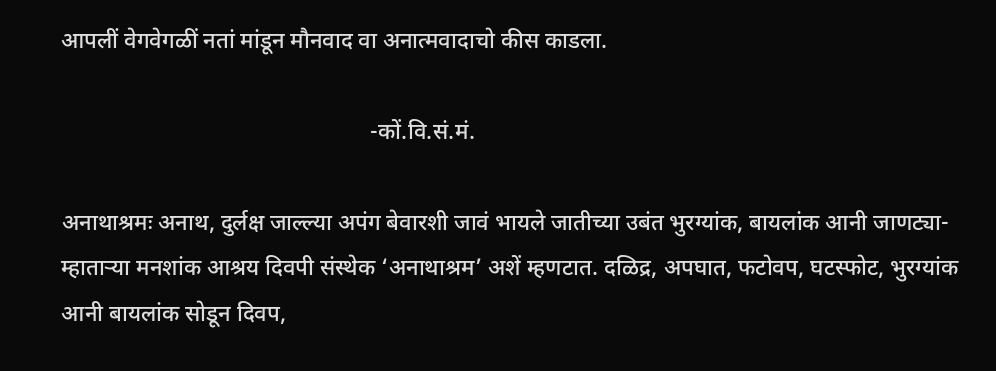आपलीं वेगवेगळीं नतां मांडून मौनवाद वा अनात्मवादाचो कीस काडला.

                                                      -कों.वि.सं.मं.

अनाथाश्रमः अनाथ, दुर्लक्ष जाल्ल्या अपंग बेवारशी जावं भायले जातीच्या उबंत भुरग्यांक, बायलांक आनी जाणट्या- म्हाताऱ्या मनशांक आश्रय दिवपी संस्थेक ‘अनाथाश्रम’ अशें म्हणटात. दळिद्र, अपघात, फटोवप, घटस्फोट, भुरग्यांक आनी बायलांक सोडून दिवप,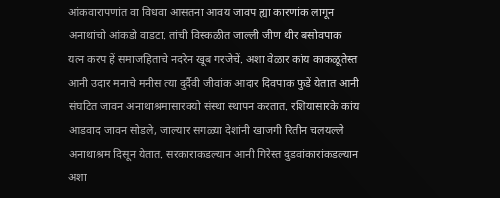आंकवारापणांत वा विधवा आसतना आवय जावप ह्या कारणांक लागून अनाथांचो आंकडो वाडटा. तांची विस्कळीत जाल्ली जीण थीर बसोवपाक यत्न करप हें समाजहिताचे नदरेन खूब गरजेचें. अशा वेळार कांय काकळूतेस्त आनी उदार मनाचे मनीस त्या दुर्दैवी जीवांक आदार दिवपाक फुडें येतात आनी संघटित जावन अनाथाश्रमासारक्यो संस्था स्थापन करतात. रशियासारके कांय आडवाद जावन सोडले, जाल्यार सगळ्या देशांनी खाजगी रितीन चलयल्ले अनाथाश्रम दिसून येतात. सरकाराकडल्यान आनी गिरेस्त दुडवांकारांकडल्यान अशा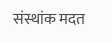संस्थांक मदत